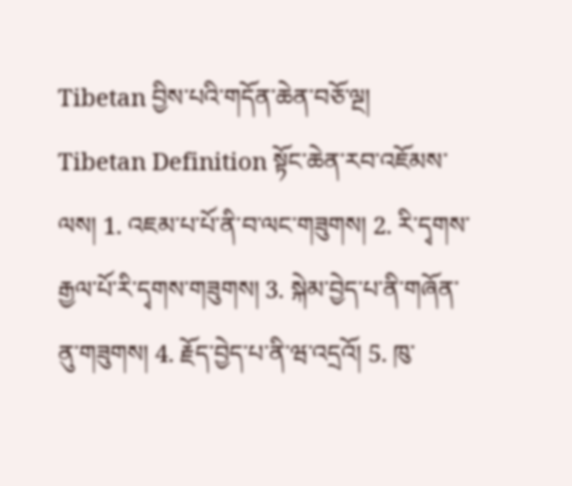Tibetan བྱིས་པའི་གདོན་ཆེན་བཅོ་ལྔ།
Tibetan Definition སྟོང་ཆེན་རབ་འཇོམས་ལས། 1. འཇམ་པ་པོ་ནི་བ་ལང་གཟུགས། 2. རི་དྭགས་རྒྱལ་པོ་རི་དྭགས་གཟུགས། 3. སྐེམ་བྱེད་པ་ནི་གཞོན་ནུ་གཟུགས། 4. རྗོད་བྱེད་པ་ནི་ཝ་འདྲའོ། 5. ཁུ་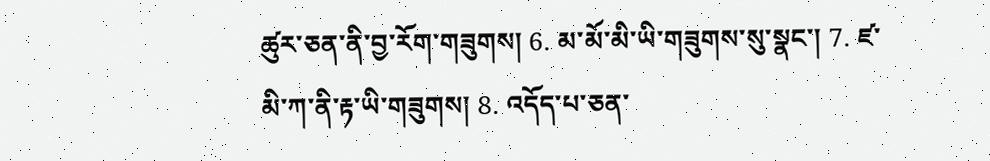ཚུར་ཅན་ནི་བྱ་རོག་གཟུགས། 6. མ་མོ་མི་ཡི་གཟུགས་སུ་སྣང་། 7. ཛ་མི་ཀ་ནི་རྟ་ཡི་གཟུགས། 8. འདོད་པ་ཅན་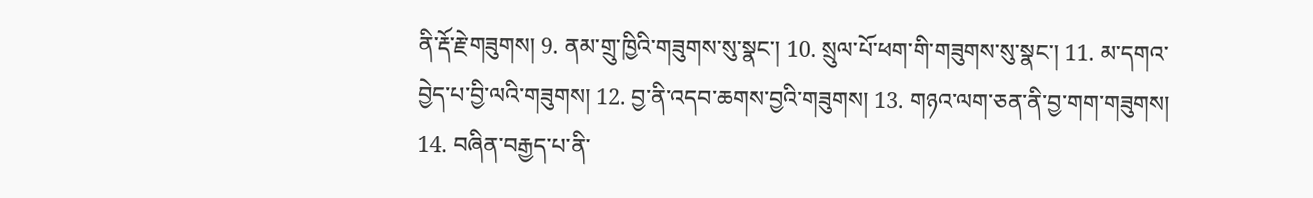ནི་རྡོ་རྗེ་གཟུགས། 9. ནམ་གྲུ་ཁྱིའི་གཟུགས་སུ་སྣང་། 10. སྲུལ་པོ་ཕག་གི་གཟུགས་སུ་སྣང་། 11. མ་དགའ་བྱེད་པ་བྱི་ལའི་གཟུགས། 12. བྱ་ནི་འདབ་ཆགས་བྱའི་གཟུགས། 13. གཉའ་ལག་ཅན་ནི་བྱ་གག་གཟུགས། 14. བཞིན་བརྒྱད་པ་ནི་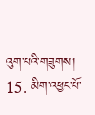འུག་པའི་གཟུགས། 15. མིག་འཕྱང་པོ་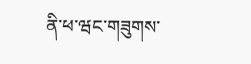ནི་ཕ་ཝང་གཟུགས་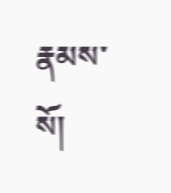རྣམས་སོ།